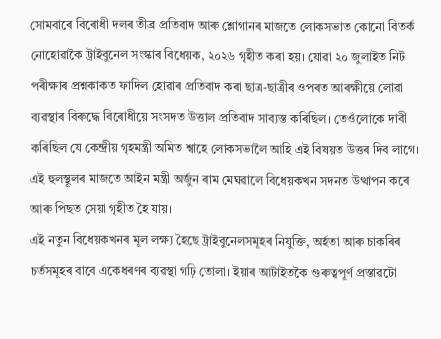সোমবাৰে বিৰোধী দলৰ তীব্ৰ প্ৰতিবাদ আৰু শ্লোগানৰ মাজতে লোকসভাত কোনো বিতৰ্ক নোহোৱাকৈ ট্ৰাইবুনেল সংস্কাৰ বিধেয়ক, ২০২৬ গৃহীত কৰা হয়। যোৱা ২০ জুলাইত নিট পৰীক্ষাৰ প্ৰশ্নকাকত ফাদিল হোৱাৰ প্ৰতিবাদ কৰা ছাত্ৰ-ছাত্ৰীৰ ওপৰত আৰক্ষীয়ে লোৱা ব্যৱস্থাৰ বিৰুদ্ধে বিৰোধীয়ে সংসদত উত্তাল প্ৰতিবাদ সাব্যস্ত কৰিছিল। তেওঁলোকে দাবী কৰিছিল যে কেন্দ্ৰীয় গৃহমন্ত্ৰী অমিত শ্বাহে লোকসভালৈ আহি এই বিষয়ত উত্তৰ দিব লাগে। এই হুলস্থূলৰ মাজতে আইন মন্ত্ৰী অৰ্জুন ৰাম মেঘৱালে বিধেয়কখন সদনত উত্থাপন কৰে আৰু পিছত সেয়া গৃহীত হৈ যায়।
এই নতুন বিধেয়কখনৰ মূল লক্ষ্য হৈছে ট্ৰাইবুনেলসমূহৰ নিযুক্তি, অৰ্হতা আৰু চাকৰিৰ চৰ্তসমূহৰ বাবে একেধৰণৰ ব্যৱস্থা গঢ়ি তোলা। ইয়াৰ আটাইতকৈ গুৰুত্বপূৰ্ণ প্ৰস্তাৱটো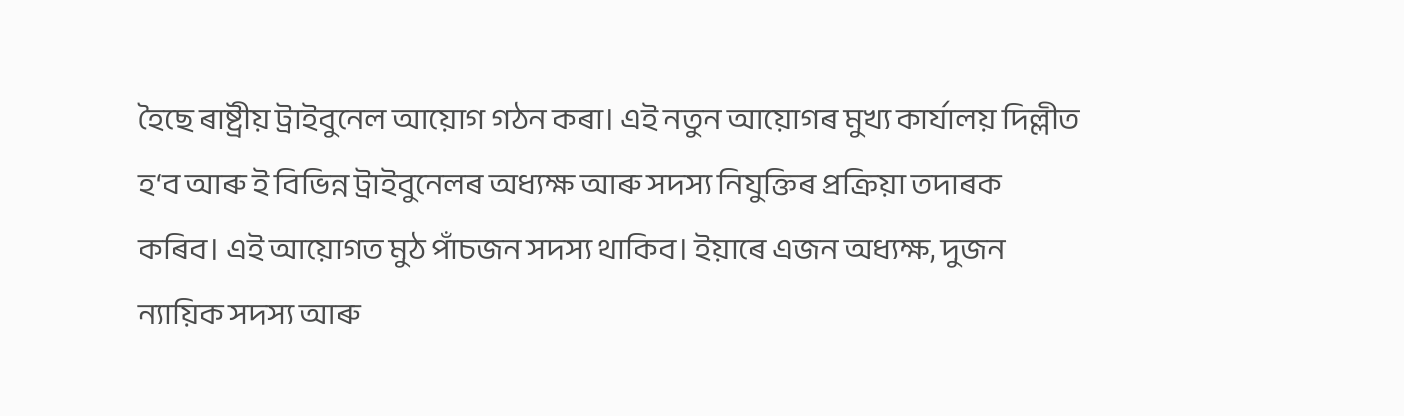হৈছে ৰাষ্ট্ৰীয় ট্ৰাইবুনেল আয়োগ গঠন কৰা। এই নতুন আয়োগৰ মুখ্য কাৰ্যালয় দিল্লীত হ‘ব আৰু ই বিভিন্ন ট্ৰাইবুনেলৰ অধ্যক্ষ আৰু সদস্য নিযুক্তিৰ প্ৰক্ৰিয়া তদাৰক কৰিব। এই আয়োগত মুঠ পাঁচজন সদস্য থাকিব। ইয়াৰে এজন অধ্যক্ষ, দুজন ন্যায়িক সদস্য আৰু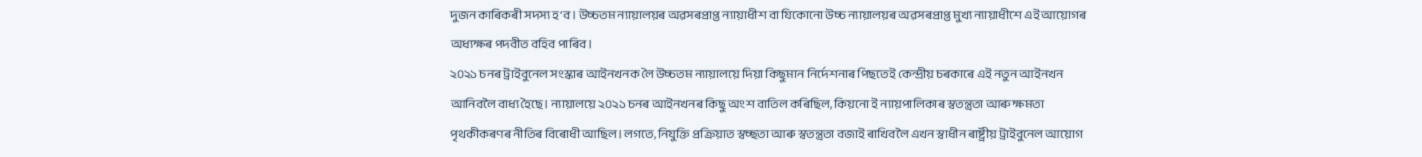দুজন কাৰিকৰী সদস্য হ‘ব। উচ্চতম ন্যায়ালয়ৰ অৱসৰপ্ৰাপ্ত ন্যায়াধীশ বা যিকোনো উচ্চ ন্যায়ালয়ৰ অৱসৰপ্ৰাপ্ত মুখ্য ন্যায়াধীশে এই আয়োগৰ অধ্যক্ষৰ পদবীত বহিব পাৰিব।
২০২১ চনৰ ট্ৰাইবুনেল সংস্কাৰ আইনখনক লৈ উচ্চতম ন্যায়ালয়ে দিয়া কিছুমান নিৰ্দেশনাৰ পিছতেই কেন্দ্ৰীয় চৰকাৰে এই নতুন আইনখন আনিবলৈ বাধ্য হৈছে। ন্যায়ালয়ে ২০২১ চনৰ আইনখনৰ কিছু অংশ বাতিল কৰিছিল, কিয়নো ই ন্যায়পালিকাৰ স্বতন্ত্ৰতা আৰু ক্ষমতা পৃথকীকৰণৰ নীতিৰ বিৰোধী আছিল। লগতে, নিযুক্তি প্ৰক্ৰিয়াত স্বচ্ছতা আৰু স্বতন্ত্ৰতা বজাই ৰাখিবলৈ এখন স্বাধীন ৰাষ্ট্ৰীয় ট্ৰাইবুনেল আয়োগ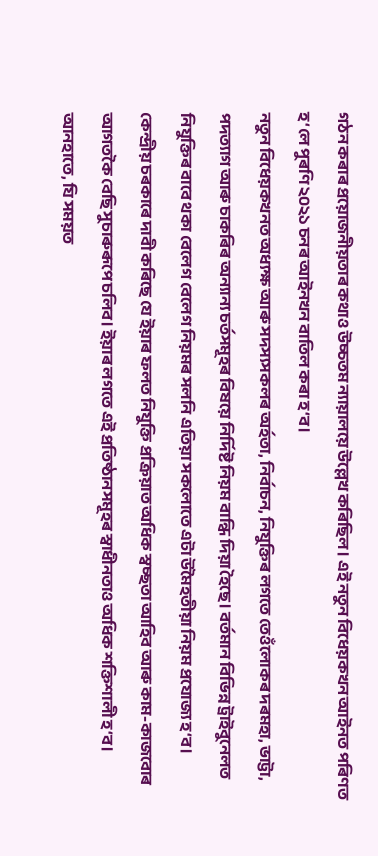গঠন কৰাৰ প্ৰয়োজনীয়তাৰ কথাও উচ্চতম ন্যায়ালয়ে উল্লেখ কৰিছিল। এই নতুন বিধেয়কখন আইনত পৰিণত হ‘লে পুৰণি ২০২১ চনৰ আইনখন বাতিল কৰা হ‘ব।
নতুন বিধেয়কখনত অধ্যক্ষ আৰু সদস্যসকলৰ অৰ্হতা, নিৰ্বাচন, নিযুক্তিৰ লগতে তেওঁলোকৰ দৰমহা, ভাট্টা, পদত্যাগ আৰু চাকৰিৰ অন্যান্য চৰ্তসমূহৰ বিষয়ে নিৰ্দিষ্ট নিয়ম বান্ধি দিয়া হৈছে। বৰ্তমান বিভিন্ন ট্ৰাইবুনেলত নিযুক্তিৰ বাবে থকা বেলেগ বেলেগ নিয়মৰ সলনি এতিয়া সকলোতে এটা উমৈহতীয়া নিয়ম প্ৰযোজ্য হ‘ব। কেন্দ্ৰীয় চৰকাৰে দাবী কৰিছে যে ইয়াৰ ফলত নিযুক্তি প্ৰক্ৰিয়াত অধিক স্বচ্ছতা আহিব আৰু কাম-কাজবোৰ আগতকৈ বেছি সুচাৰুৰূপে চলিব। ইয়াৰ লগতে এই প্ৰতিষ্ঠানসমূহৰ স্বাধীনতাও অধিক শক্তিশালী হ‘ব।
আনহাতে, যি সময়ত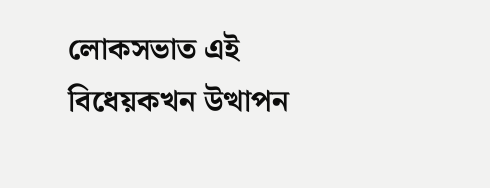লোকসভাত এই বিধেয়কখন উত্থাপন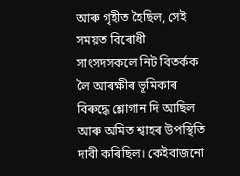আৰু গৃহীত হৈছিল, সেই সময়ত বিৰোধী সাংসদসকলে নিট বিতৰ্কক লৈ আৰক্ষীৰ ভূমিকাৰ বিৰুদ্ধে শ্লোগান দি আছিল আৰু অমিত শ্বাহৰ উপস্থিতি দাবী কৰিছিল। কেইবাজনো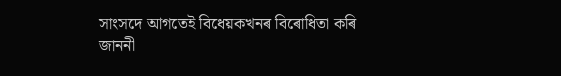সাংসদে আগতেই বিধেয়কখনৰ বিৰোধিতা কৰি জাননী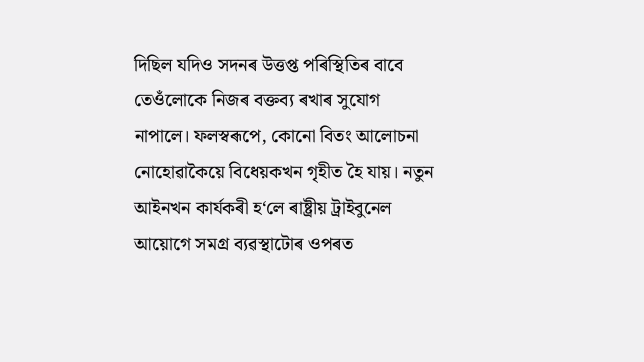দিছিল যদিও সদনৰ উত্তপ্ত পৰিস্থিতিৰ বাবে তেওঁলোকে নিজৰ বক্তব্য ৰখাৰ সুযোগ নাপালে। ফলস্বৰূপে, কোনো বিতং আলোচনা নোহোৱাকৈয়ে বিধেয়কখন গৃহীত হৈ যায়। নতুন আইনখন কাৰ্যকৰী হ‘লে ৰাষ্ট্ৰীয় ট্ৰাইবুনেল আয়োগে সমগ্ৰ ব্যৱস্থাটোৰ ওপৰত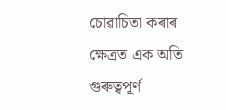চোৱাচিতা কৰাৰ ক্ষেত্ৰত এক অতি গুৰুত্বপূৰ্ণ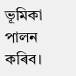ভূমিকা পালন কৰিব।